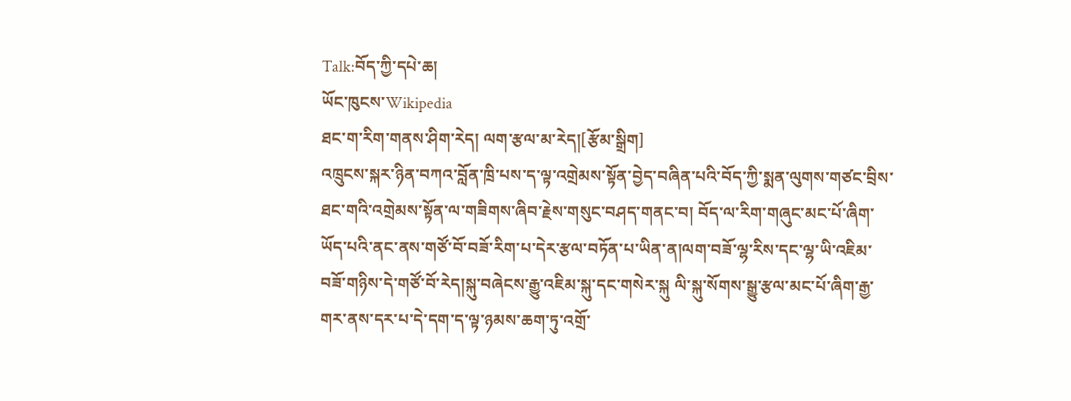Talk:བོད་ཀྱི་དཔེ་ཆ།
ཡོང་ཁུངས་Wikipedia
ཐང་ག་རིག་གནས་ཤིག་རེད། ལག་རྩལ་མ་རེད།[རྩོམ་སྒྲིག]
འཁྲུངས་སྐར་ཉིན་བཀའ་བློན་ཁྲི་པས་ད་ལྟ་འགྲེམས་སྟོན་བྱེད་བཞིན་པའི་བོད་ཀྱི་སྨན་ལུགས་གཙང་བྲིས་ཐང་གའི་འགྲེམས་སྟོན་ལ་གཟིགས་ཞིབ་རྗེས་གསུང་བཤད་གནང་བ། བོད་ལ་རིག་གཞུང་མང་པོ་ཞིག་ཡོད་པའི་ནང་ནས་གཙོ་བོ་བཟོ་རིག་པ་དེར་རྩལ་བཏོན་པ་ཡིན་ན།ལག་བཟོ་ལྷ་རིས་དང་ལྷ་ཡི་འཇིམ་བཟོ་གཉིས་དེ་གཙོ་བོ་རེད།སྐུ་བཞེངས་རྒྱུ་འཇིམ་སྐུ་དང་གསེར་སྐུ ལི་སྐུ་སོགས་སྒྱུ་རྩལ་མང་པོ་ཞིག་རྒྱ་གར་ནས་དར་པ་དེ་དག་ད་ལྟ་ཉམས་ཆག་ཏུ་འགྲོ་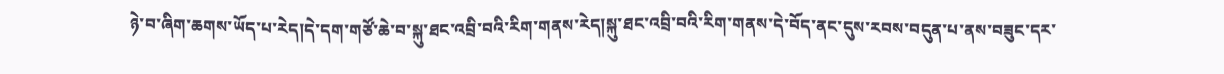ཉེ་བ་ཞིག་ཆགས་ཡོད་པ་རེད།དེ་དག་གཙོ་ཆེ་བ་སྐུ་ཐང་འབྲི་བའི་རིག་གནས་རེད།སྐུ་ཐང་འབྲི་བའི་རིག་གནས་དེ་བོད་ནང་དུས་རབས་བདུན་པ་ནས་བཟུང་དར་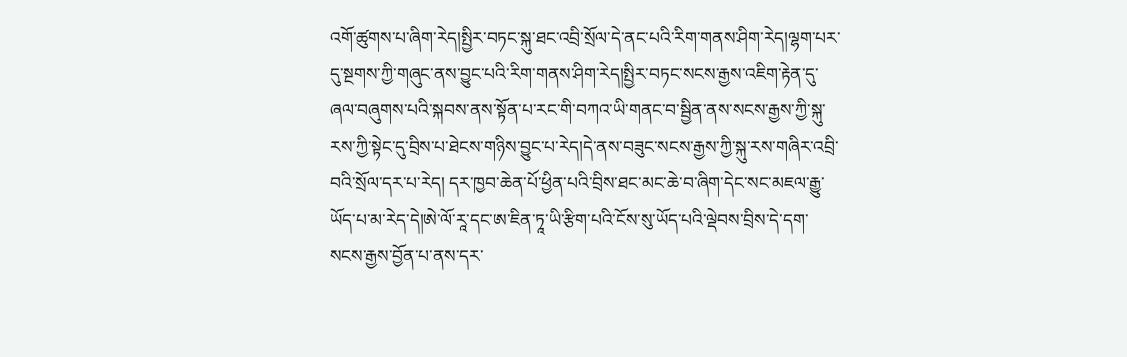འགོ་ཚུགས་པ་ཞིག་རེད།སྤྱིར་བཏང་སྐུ་ཐང་འབྲི་སྲོལ་དེ་ནང་པའི་རིག་གནས་ཤིག་རེད།ལྷག་པར་དུ་སྔགས་ཀྱི་གཞུང་ནས་བྱུང་པའི་རིག་གནས་ཤིག་རེད།སྤྱིར་བཏང་སངས་རྒྱས་འཇིག་རྟེན་དུ་ཞལ་བཞུགས་པའི་སྐབས་ནས་སྟོན་པ་རང་གི་བཀའ་ཡི་གནང་བ་སྦྱིན་ནས་སངས་རྒྱས་ཀྱི་སྐུ་རས་ཀྱི་སྟེང་དུ་བྲིས་པ་ཐེངས་གཉིས་བྱུང་པ་རེད།དེ་ནས་བཟུང་སངས་རྒྱས་ཀྱི་སྐུ་རས་གཞིར་འབྲི་བའི་སྲོལ་དར་པ་རེད། དར་ཁྱབ་ཆེན་པོ་ཕྱིན་པའི་བྲིས་ཐང་མང་ཆེ་བ་ཞིག་དེང་སང་མཇལ་རྒྱུ་ཡོད་པ་མ་རེད་དེ།ཨེ་ལོ་རཱ་དང་ཨ་ཇིན་ཏཱ་ཡི་རྩིག་པའི་ངོས་སུ་ཡོད་པའི་ལྡེབས་བྲིས་དེ་དག་སངས་རྒྱས་བྱོན་པ་ནས་དར་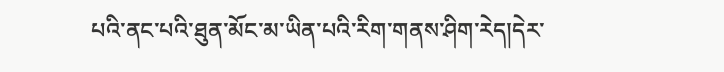པའི་ནང་པའི་ཐུན་མོང་མ་ཡིན་པའི་རིག་གནས་ཤིག་རེད།དེར་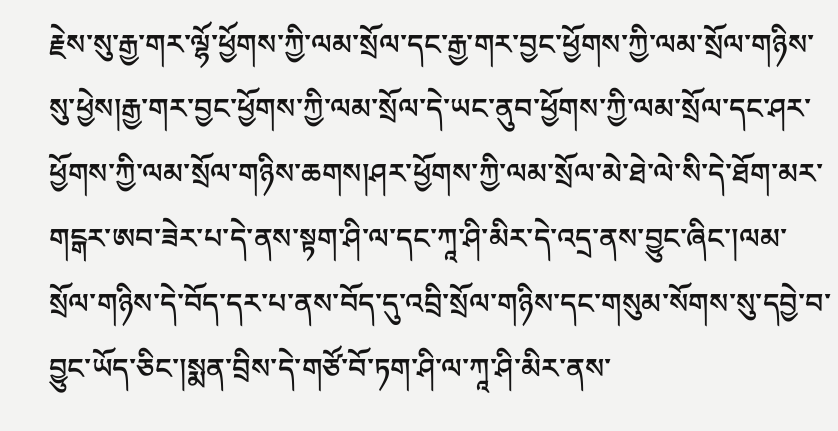རྗེས་སུ་རྒྱ་གར་ལྷོ་ཕྱོགས་ཀྱི་ལམ་སྲོལ་དང་རྒྱ་གར་བྱང་ཕྱོགས་ཀྱི་ལམ་སྲོལ་གཉིས་སུ་ཕྱེས།རྒྱ་གར་བྱང་ཕྱོགས་ཀྱི་ལམ་སྲོལ་དེ་ཡང་ནུབ་ཕྱོགས་ཀྱི་ལམ་སྲོལ་དང་ཤར་ཕྱོགས་ཀྱི་ལམ་སྲོལ་གཉིས་ཆགས།ཤར་ཕྱོགས་ཀྱི་ལམ་སྲོལ་མེ་ཐེ་ལེ་སི་དེ་ཐོག་མར་གངྒར་ཨབ་ཟེར་པ་དེ་ནས་སྟག་ཤི་ལ་དང་ཀཱ་ཤི་མིར་དེ་འདྲ་ནས་བྱུང་ཞིང་།ལམ་སྲོལ་གཉིས་དེ་བོད་དར་པ་ནས་བོད་དུ་འབྲི་སྲོལ་གཉིས་དང་གསུམ་སོགས་སུ་དབྱེ་བ་བྱུང་ཡོད་ཅིང་།སྨན་བྲིས་དེ་གཙོ་བོ་ཏག་ཤི་ལ་ཀཱ་ཤི་མིར་ནས་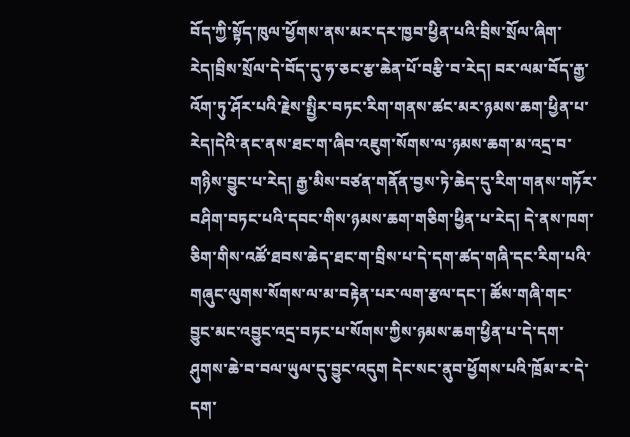བོད་ཀྱི་སྟོད་ཁུལ་ཕྱོགས་ནས་མར་དར་ཁྱབ་ཕྱིན་པའི་བྲིས་སྲོལ་ཞིག་རེད།བྲིས་སྲོལ་དེ་བོད་དུ་ཧ་ཅང་རྩ་ཆེན་པོ་བརྩི་བ་རེད། བར་ལམ་བོད་རྒྱ་འོག་ཏུ་ཤོར་པའི་རྗེས་སྤྱིར་བཏང་རིག་གནས་ཚང་མར་ཉམས་ཆག་ཕྱིན་པ་རེད།དེའི་ནང་ནས་ཐང་ག་ཞིབ་འཇུག་སོགས་ལ་ཉམས་ཆག་མ་འདྲ་བ་གཉིས་བྱུང་པ་རེད། རྒྱ་མིས་བཙན་གནོན་བྱས་ཏེ་ཆེད་དུ་རིག་གནས་གཏོར་བཤིག་བཏང་པའི་དབང་གིས་ཉམས་ཆག་གཅིག་ཕྱིན་པ་རེད། དེ་ནས་ཁག་ཅིག་གིས་འཚོ་ཐབས་ཆེད་ཐང་ག་བྲིས་པ་དེ་དག་ཚད་གཞི་དང་རིག་པའི་གཞུང་ལུགས་སོགས་ལ་མ་བརྟེན་པར་ལག་རྩལ་དང་། ཚོས་གཞི་གང་བྱུང་མང་འབྱུང་འདྲ་བཏང་པ་སོགས་ཀྱིས་ཉམས་ཆག་ཕྱིན་པ་དེ་དག་ཤུགས་ཆེ་བ་བལ་ཡུལ་དུ་བྱུང་འདུག དེང་སང་ནུབ་ཕྱོགས་པའི་ཁྲོམ་ར་དེ་དག་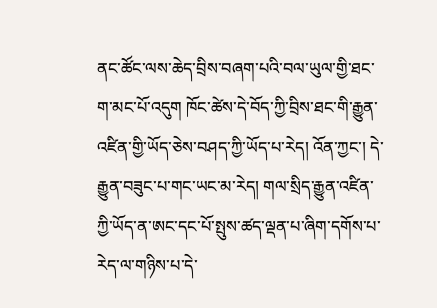ནང་ཚོང་ལས་ཆེད་བྲིས་བཞག་པའི་བལ་ཡུལ་གྱི་ཐང་ག་མང་པོ་འདུག ཁོང་ཚེས་དེ་བོད་ཀྱི་བྲིས་ཐང་གི་རྒྱུན་འཛིན་གྱི་ཡོད་ཅེས་བཤད་ཀྱི་ཡོད་པ་རེད། འོན་ཀྱང་། དེ་རྒྱུན་བཟུང་པ་གང་ཡང་མ་རེད། གལ་སྲིད་རྒྱུན་འཛིན་ཀྱི་ཡོད་ན་ཨང་དང་པོ་སྤུས་ཚད་ལྡན་པ་ཞིག་དགོས་པ་རེད་ལ་གཉིས་པ་དེ་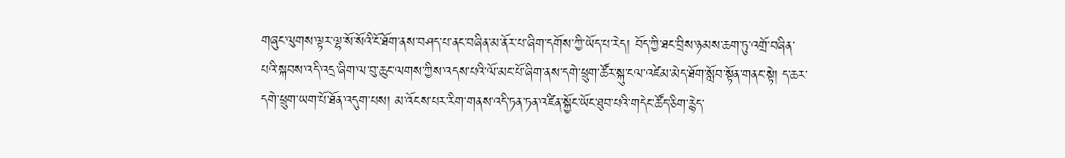གཞུང་ལུགས་ལྟར་ལྷ་སོ་སོའི་ངོ་ཐོག་ནས་བཤད་པ་ནང་བཞིན་མ་ནོར་པ་ཞིག་དགོས་ཀྱི་ཡོད་པ་རེད། བོད་ཀྱི་ཐང་བྲིས་ཉམས་ཆག་ཏུ་འགྲོ་བཞིན་པའི་སྐབས་འདི་འདྲ་ཞིག་ལ་བུ་ཆུང་ལགས་ཀྱིས་འདས་པའི་ལོ་མང་པོ་ཞིག་ནས་དགེ་ཕྲུག་ཚོར་སྐུ་ངལ་འཛེམ་མེད་ཐོག་སློབ་སྟོན་གནང་སྟེ། ད་ཆར་དགེ་ཕྲུག་ཡག་པོ་ཐོན་འདུག་པས། མ་འོངས་པར་རིག་གནས་འདི་ཏན་ཏན་འཛིན་སྐྱོང་ཡོང་ཐུབ་པའི་གདེང་ཚོད་ཅིག་རྙེད་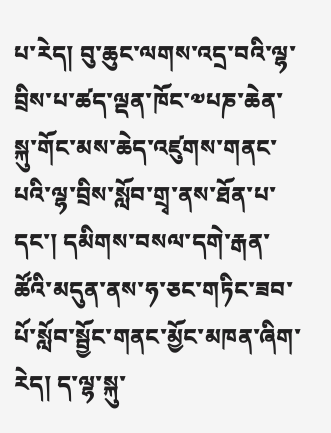པ་རེད། བུ་ཆུང་ལགས་འདྲ་བའི་ལྷ་བྲིས་པ་ཚད་ལྡན་ཁོང་༧པཎ་ཆེན་སྐུ་གོང་མས་ཆེད་འཛུགས་གནང་པའི་ལྷ་བྲིས་སློབ་གྲྭ་ནས་ཐོན་པ་དང་། དམིགས་བསལ་དགེ་རྒན་ཚོའི་མདུན་ནས་ཧ་ཅང་གཏིང་ཟབ་པོ་སློབ་སྦྱོང་གནང་མྱོང་མཁན་ཞིག་རེད། ད་ལྷ་སྐུ་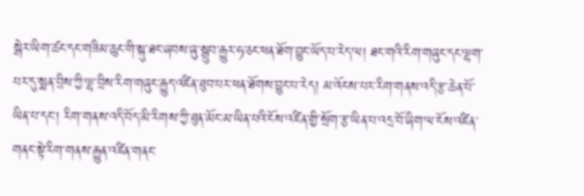སྒེར་ཡིག་ཚང་དང་གཟིམ་ཆུང་གི་སྐུ་ཐང་ཞབས་ཞུ་སྒྲུབ་རྒྱུར་ཧ་ཅང་ཕན་ཐོག་བྱུང་ཡོད་པ་རེད་ལ། ཐང་གའི་རིག་གཞུང་དང་ལྷག་པར་དུ་སྨན་བྲིས་ཀྱི་ལྷ་བྲིས་རིག་གཞུང་རྒྱུད་འཛིན་ཐུབ་པར་ཕན་ཐོགས་བྱུང་པ་རེད། མ་འོངས་པར་རིག་གནས་འདི་རྩ་ཆེན་པོ་ཡིན་པ་དང་། རིག་གནས་འདི་བོད་མི་རིགས་ཀྱི་ཐུན་མོང་མ་ཡིན་པའི་ངོས་འཛིན་གྱི་སྲོག་རྩ་ཡིན་པ་འདྲ་བོ་ཞིག་ལ་ངོས་འཛིན་གནང་སྟེ་རིག་གནས་རྒྱུན་འཛིན་གནང་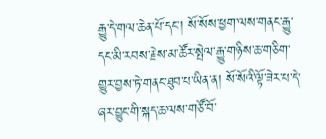རྒྱུ་དེ་གལ་ཆེན་པོ་དང་། སོ་སོས་ཕྱག་ལས་གནང་རྒྱུ་དང་མི་རབས་རྗེས་མ་ཚོར་སྤེལ་རྒྱུ་གཉིས་ཆ་གཅིག་གྱུར་བྱས་ཏེ་གནང་ཐུབ་པ་ཡིན་ན། སོ་སོའི་ལྟོ་ཟེར་པ་དེ་ཞར་བྱུང་གི་སྐད་ཆ་ལས་གཙོ་བོ་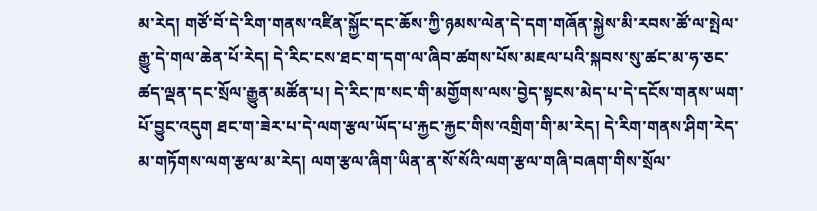མ་རེད། གཙོ་བོ་དེ་རིག་གནས་འཛིན་སྐྱོང་དང་ཆོས་ཀྱི་ཉམས་ལེན་དེ་དག་གཞོན་སྐྱེས་མི་རབས་ཚོ་ལ་སྤེལ་རྒྱུ་དེ་གལ་ཆེན་པོ་རེད། དེ་རིང་ངས་ཐང་ག་དག་ལ་ཞིབ་ཚགས་པོས་མཇལ་པའི་སྐབས་སུ་ཚང་མ་ཧ་ཅང་ཚད་ལྡན་དང་སྲོལ་རྒྱུན་མཚོན་པ། དེ་རིང་ཁ་སང་གི་མགྱོགས་ལས་བྱེད་སྟངས་མེད་པ་དེ་དངོས་གནས་ཡག་པོ་བྱུང་འདུག ཐང་ག་ཟེར་པ་དེ་ལག་རྩལ་ཡོད་པ་རྐྱང་རྐྱང་གིས་འགྲིག་གི་མ་རེད། དེ་རིག་གནས་ཤིག་རེད་མ་གཏོགས་ལག་རྩལ་མ་རེད། ལག་རྩལ་ཞིག་ཡིན་ན་སོ་སོའི་ལག་རྩལ་གཞི་བཞག་གིས་སྲོལ་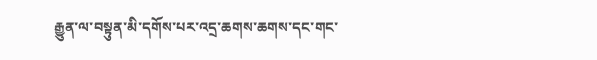རྒྱུན་ལ་བསྟུན་མི་དགོས་པར་འདྲ་ཆགས་ཆགས་དང་གང་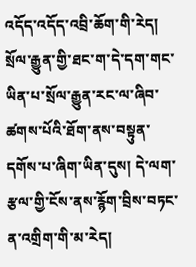འདོད་འདོད་འབྲི་ཆོག་གི་རེད། སྲོལ་རྒྱུན་གྱི་ཐང་ག་དེ་དག་གང་ཡིན་པ་སྲོལ་རྒྱུན་རང་ལ་ཞིབ་ཚགས་པོའི་ཐོག་ནས་བསྟུན་དགོས་པ་ཞིག་ཡིན་དུས། དེ་ལག་རྩལ་གྱི་ངོས་ནས་རྙོག་བྲིས་བཏང་ན་འགྲིག་གི་མ་རེད།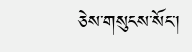ཅེས་གསུངས་སོང་།